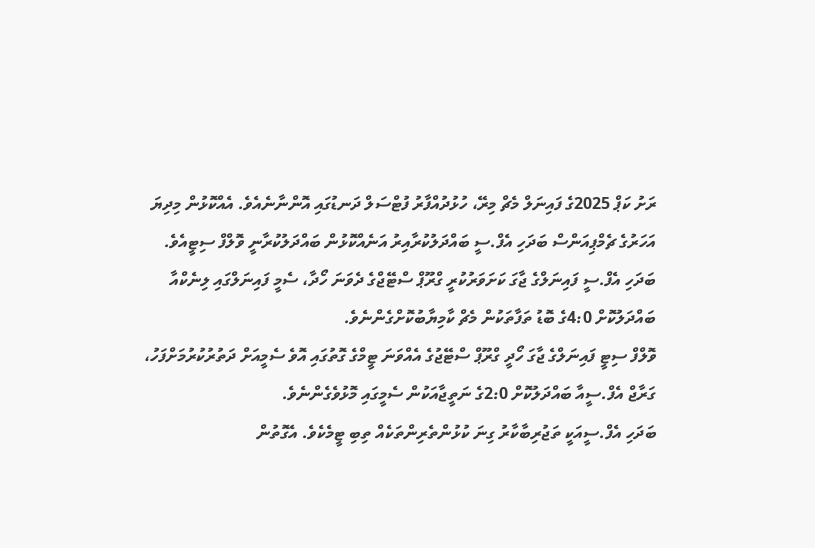ރަށު ކަޕް 2025ގެ ފައިނަލް މެޗް މިރޭ، ހުޅުދުއްފާރު ފުޓްސަލް ދަނޑުގައި އޮންނާނެއެވެ. އެއްކޮޅުން މިދިޔަ އަހަރުގެ ޗެމްޕިއަންސް ބަދަހި އެފް.ސީ ބައްދަލުކުރާއިރު އަނެއްކޮޅުން ބައްދަލުކުރާނީ ވޮލްފް ސިޓީއެވެ.
ބަދަހި އެފް.ސީ ފައިނަލްގެ ޖާގަ ކަށަވަރުކުރީ ގްރޫޕް ސްޓޭޖްގެ ދެވަނަ ހޯދާ، ސެމީ ފައިނަލްގައި ލިނެކްއާ ބައްދަލުކޮށް 4:0ގެ ބޮޑު ތަފާތަކުން މެޗް ކާމިޔާބުކޮށްގެންނެވެ.
ވޮލްފް ސިޓީ ފައިނަލްގެ ޖާގަ ހޯދީ ގްރޫޕް ސްޓޭޖުގެ އެއްވަނަ ޓީމްގެ ގޮތުގައި އޮވެ ސެމީއަށް ދަތުރުކުރުމަށްފަހު، ގަރާޖް އެފް.ސީއާ ބައްދަލުކޮށް 2:0ގެ ނަތީޖާއަކުން ސެމީގައި މޮޅުވެގެންނެވެ.
ބަދަހި އެފް.ސީއަކީ ތަޖުރިބާކާރު ގިނަ ކުޅުންތެރިންތަކެއް ތިބި ޓީމެކެވެ. އެގޮތުން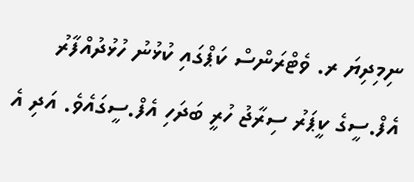ނިމިދިޔަ ރ. ވެޓްރަންސް ކަޕްގައި ކުޅުނު ހުޅުދުއްފާރު އެފް.ސީގެ ކީޕަރު ސިރާޖު ހުރީ ބަދަހި އެފް.ސީގައެވެ. އަދި އެ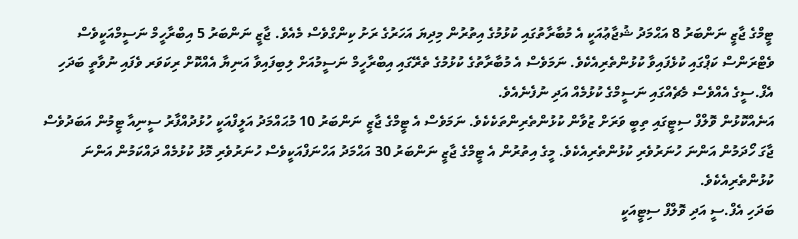ޓީމްގެ ޖާޒީ ނަންބަރު 8 އަޙްމަދު ޝުޖާޢުއަކީ އެ މުބާރާތުގައި ކުޅުމުގެ އިތުރުން މިދިޔަ އަހަރުގެ ރަށު ކިންގްވެސް މެއެވެ. ޖާޒީ ނަންބަރު 5 އިބްރާހީމް ނަސީމްއަކީވެސް ވެޓްރަންސް ކަޕްގައި ކުޅެފައިވާ ކުޅުންތެރިއެކެވެ. ނަމަވެސް އެ މުބާރާތުގެ ކުޅުމުގެ ތެރޭގައި އިބްރާހީމް ނަސީމުއަށް ލިބިފައިވާ އަނިޔާ އެއްކޮށް ރިކަވަރ ވެފައި ނުވާތީ ބަދަހި އެފް.ސީގެ އެއްވެސް މެޗެއްގައި ނަސީމްގެ ކުޅުމެއް އަދި ނުފެނެއެވެ.
އަނެއްކޮޅުން ވޮލްފް ސިޓީގައި ތިބީ ވަރަށް ޒުވާން ކުޅުންތެރިންތަކެކެވެ. ނަމަވެސް އެ ޓީމްގެ ޖާޒީ ނަންބަރު 10 މުޙައްމަދު އަލީފްއަކީ ހުޅުދުއްފާރު ސީނިއާ ޓީމުން އަބަދުވެސް ޖާގަ ހޯދަމުން އަންނަ ހުނަރުވެރި ކުޅުންތެރިއެކެވެ. މީގެ އިތުރުން އެ ޓީމްގެ ޖާޒީ ނަންބަރު 30 އަޙްމަދު އަހްނަފްއަކީވެސް ހުނަރުވެރި މޮޅު ކުޅުމެއް ދައްކަމުން އަންނަ ކުޅުންތެރިއެކެވެ.
ބަދަހި އެފް.ސީ އަދި ވޮލްފް ސިޓީއަކީ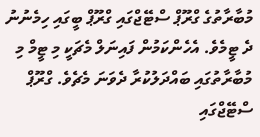މުބާރާތުގެ ގްރޫޕް ސްޓޭޖްގައި ގްރޫޕް ބީގައި ހިމެނުނު ދެ ޓީމެވެ. އެހެންކަމުން ފައިނަލް މެޗަކީ މި ޓީމް މި މުބާރާތުގައި ބައްދަލުކުރާ ދެވަނަ މެޗެވެ. ގްރޫޕް ސްޓޭޖްގައި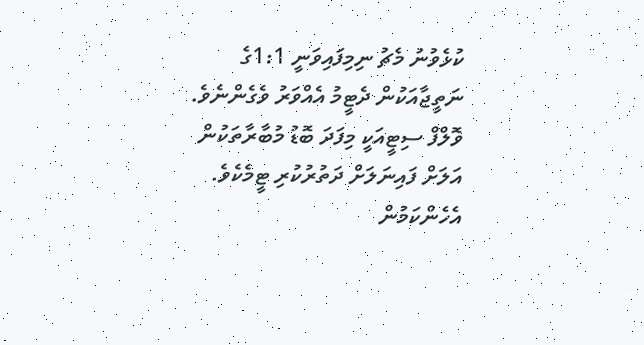ކުޅެވުނު މެޗު ނިމިފައިވަނީ 1:1ގެ ނަތީޖާއަކުން ދެޓީމު އެއްވަރު ވެގެންނެވެ.
ވޮލްފް ސިޓީއަކީ މިފަދަ ބޮޑު މުބާރާތަކުން އަލަށް ފައިނަލަށް ދަތުރުކުރި ޓީމެކެވެ. އެހެންކަމުން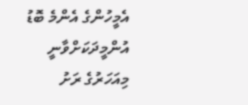އެމީހުންގެ އެންމެ ބޮޑު އުންމީދަކަށްވާނީ މިއަހަރުގެ ރަށު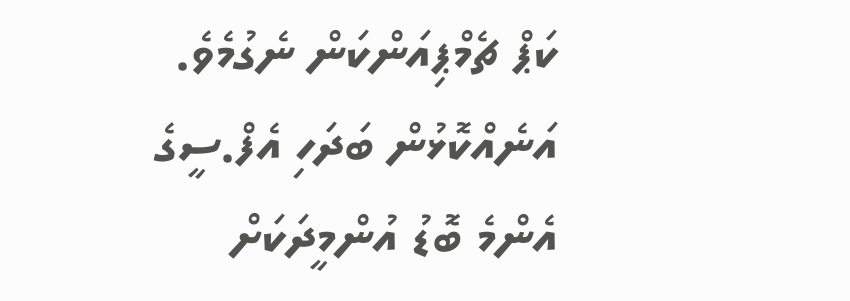ކަޕް ޗެމްޕިއަންކަން ނެގުމެވެ. އަނެއްކޮޅުން ބަދަހި އެފް.ސީގެ އެންމެ ބޮޑު އުންމީދަކަށް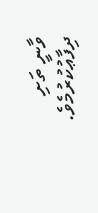ވާނީ ތަށި ދިފާޢުކުރުމެވެ.